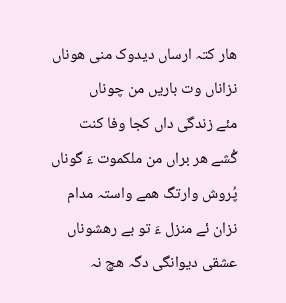ھار کتہ ارساں دیدوک منی ھوناں
نزاناں وت باریں من چوناں
مئے زندگی داں کجا وفا کنت
گُشے ھر براں من ملکموت ءَ گوناں
پُروش وارتگ ھمے واستہ مدام
نزان ئے منزل ءَ تو بے رھشوناں
عشقی دیوانگی دگہ ھچ نہ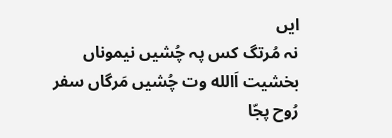ایں
نہ مُرتگ کس پہ چُشیں نیموناں
بخشیت اَالله وت چُشیں مَرگاں سفر
رُوح پجّا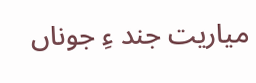میاریت جند ءِ جوناں